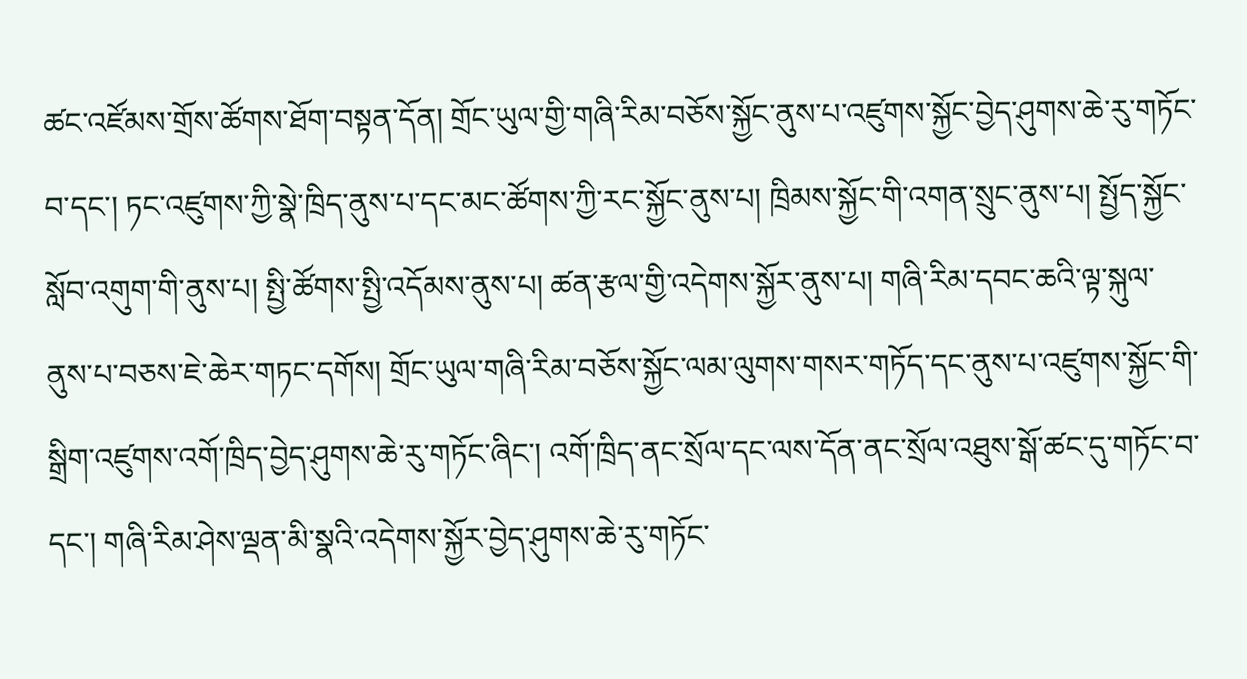ཚང་འཛོམས་གྲོས་ཚོགས་ཐོག་བསྟན་དོན། གྲོང་ཡུལ་གྱི་གཞི་རིམ་བཅོས་སྐྱོང་ནུས་པ་འཛུགས་སྐྱོང་བྱེད་ཤུགས་ཆེ་རུ་གཏོང་བ་དང་། ཏང་འཛུགས་ཀྱི་སྣེ་ཁྲིད་ནུས་པ་དང་མང་ཚོགས་ཀྱི་རང་སྐྱོང་ནུས་པ། ཁྲིམས་སྐྱོང་གི་འགན་སྲུང་ནུས་པ། སྤྱོད་སྐྱོང་སློབ་འགུག་གི་ནུས་པ། སྤྱི་ཚོགས་སྤྱི་འདོམས་ནུས་པ། ཚན་རྩལ་གྱི་འདེགས་སྐྱོར་ནུས་པ། གཞི་རིམ་དབང་ཆའི་ལྟ་སྐུལ་ནུས་པ་བཅས་ཇེ་ཆེར་གཏང་དགོས། གྲོང་ཡུལ་གཞི་རིམ་བཅོས་སྐྱོང་ལམ་ལུགས་གསར་གཏོད་དང་ནུས་པ་འཛུགས་སྐྱོང་གི་སྒྲིག་འཛུགས་འགོ་ཁྲིད་བྱེད་ཤུགས་ཆེ་རུ་གཏོང་ཞིང་། འགོ་ཁྲིད་ནང་སྲོལ་དང་ལས་དོན་ནང་སྲོལ་འཐུས་སྒོ་ཚང་དུ་གཏོང་བ་དང་། གཞི་རིམ་ཤེས་ལྡན་མི་སྣའི་འདེགས་སྐྱོར་བྱེད་ཤུགས་ཆེ་རུ་གཏོང་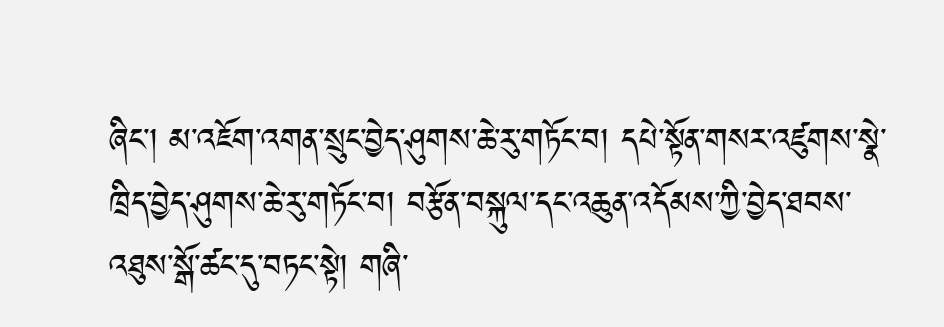ཞིང་། མ་འཇོག་འགན་སྲུང་བྱེད་ཤུགས་ཆེ་རུ་གཏོང་བ། དཔེ་སྟོན་གསར་འཛུགས་སྣེ་ཁྲིད་བྱེད་ཤུགས་ཆེ་རུ་གཏོང་བ། བརྩོན་བསྐུལ་དང་འཆུན་འདོམས་ཀྱི་བྱེད་ཐབས་འཐུས་སྒོ་ཚང་དུ་བཏང་སྟེ། གཞི་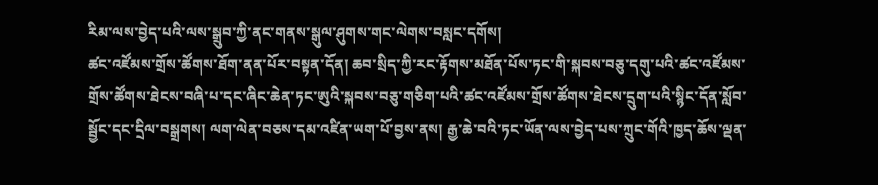རིམ་ལས་བྱེད་པའི་ལས་སྒྲུབ་ཀྱི་ནང་གནས་སྒུལ་ཤུགས་གང་ལེགས་བསླང་དགོས།
ཚང་འཛོམས་གྲོས་ཚོགས་ཐོག་ནན་པོར་བསྟན་དོན། ཆབ་སྲིད་ཀྱི་རང་རྟོགས་མཐོན་པོས་ཏང་གི་སྐབས་བཅུ་དགུ་པའི་ཚང་འཛོམས་གྲོས་ཚོགས་ཐེངས་བཞི་པ་དང་ཞིང་ཆེན་ཏང་ཨུའི་སྐབས་བཅུ་གཅིག་པའི་ཚང་འཛོམས་གྲོས་ཚོགས་ཐེངས་དྲུག་པའི་སྙིང་དོན་སློབ་སྦྱོང་དང་དྲིལ་བསྒྲགས། ལག་ལེན་བཅས་དམ་འཛིན་ཡག་པོ་བྱས་ནས། རྒྱ་ཆེ་བའི་ཏང་ཡོན་ལས་བྱེད་པས་ཀྲུང་གོའི་ཁྱད་ཆོས་ལྡན་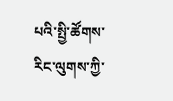པའི་སྤྱི་ཚོགས་རིང་ལུགས་ཀྱི་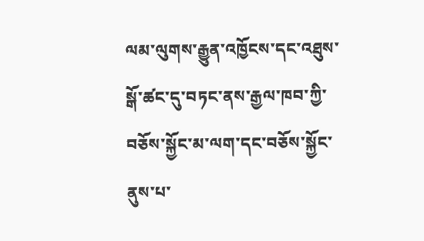ལམ་ལུགས་རྒྱུན་འཁྱོངས་དང་འཐུས་སྒོ་ཚང་དུ་བཏང་ནས་རྒྱལ་ཁབ་ཀྱི་བཅོས་སྐྱོང་མ་ལག་དང་བཅོས་སྐྱོང་ནུས་པ་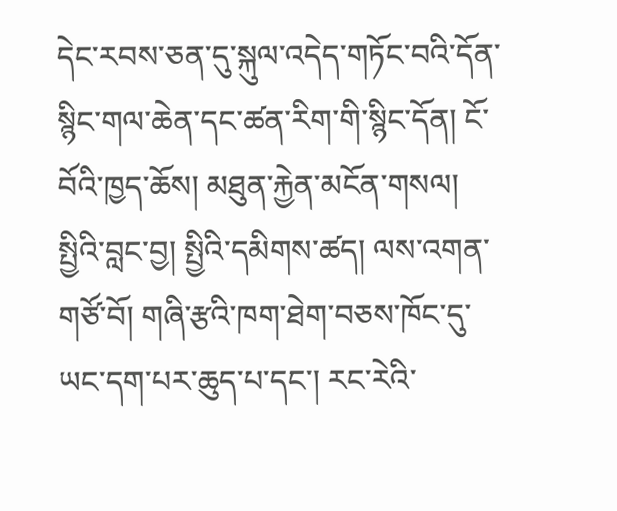དེང་རབས་ཅན་དུ་སྐུལ་འདེད་གཏོང་བའི་དོན་སྙིང་གལ་ཆེན་དང་ཚན་རིག་གི་སྙིང་དོན། ངོ་བོའི་ཁྱད་ཆོས། མཐུན་རྐྱེན་མངོན་གསལ། སྤྱིའི་བླང་བྱ། སྤྱིའི་དམིགས་ཚད། ལས་འགན་གཙོ་བོ། གཞི་རྩའི་ཁག་ཐེག་བཅས་ཁོང་དུ་ཡང་དག་པར་ཆུད་པ་དང་། རང་རེའི་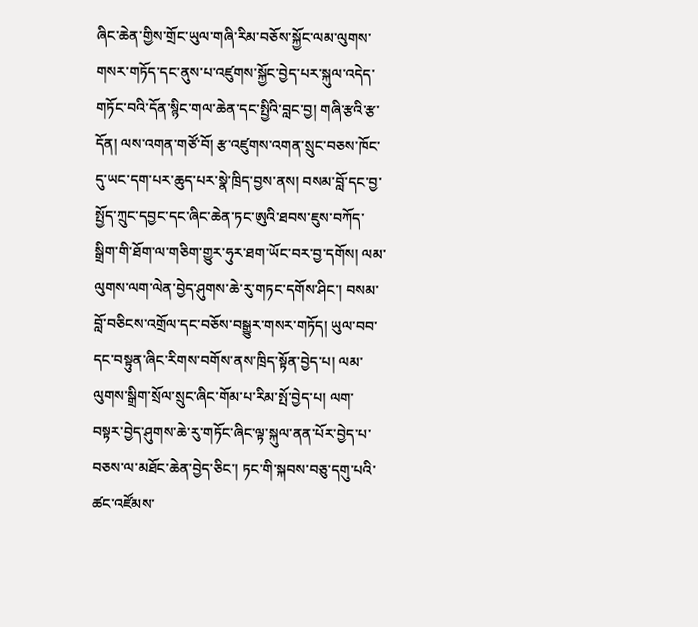ཞིང་ཆེན་གྱིས་གྲོང་ཡུལ་གཞི་རིམ་བཅོས་སྐྱོང་ལམ་ལུགས་གསར་གཏོད་དང་ནུས་པ་འཛུགས་སྐྱོང་བྱེད་པར་སྐུལ་འདེད་གཏོང་བའི་དོན་སྙིང་གལ་ཆེན་དང་སྤྱིའི་བླང་བྱ། གཞི་རྩའི་རྩ་དོན། ལས་འགན་གཙོ་བོ། རྩ་འཛུགས་འགན་སྲུང་བཅས་ཁོང་དུ་ཡང་དག་པར་ཆུད་པར་སྣེ་ཁྲིད་བྱས་ནས། བསམ་བློ་དང་བྱ་སྤྱོད་ཀྲུང་དབྱང་དང་ཞིང་ཆེན་ཏང་ཨུའི་ཐབས་ཇུས་བཀོད་སྒྲིག་གི་ཐོག་ལ་གཅིག་གྱུར་ཧུར་ཐག་ཡོང་བར་བྱ་དགོས། ལམ་ལུགས་ལག་ལེན་བྱེད་ཤུགས་ཆེ་རུ་གཏང་དགོས་ཤིང་། བསམ་བློ་བཅིངས་འགྲོལ་དང་བཅོས་བསྒྱུར་གསར་གཏོད། ཡུལ་བབ་དང་བསྟུན་ཞིང་རིགས་བགོས་ནས་ཁྲིད་སྟོན་བྱེད་པ། ལམ་ལུགས་སྒྲིག་སྲོལ་སྲུང་ཞིང་གོམ་པ་རིམ་སྤོ་བྱེད་པ། ལག་བསྟར་བྱེད་ཤུགས་ཆེ་རུ་གཏོང་ཞིང་ལྟ་སྐུལ་ནན་པོར་བྱེད་པ་བཅས་ལ་མཐོང་ཆེན་བྱེད་ཅིང་། ཏང་གི་སྐབས་བཅུ་དགུ་པའི་ཚང་འཛོམས་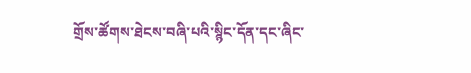གྲོས་ཚོགས་ཐེངས་བཞི་པའི་སྙིང་དོན་དང་ཞིང་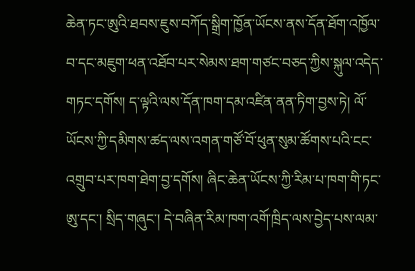ཆེན་ཏང་ཨུའི་ཐབས་ཇུས་བཀོད་སྒྲིག་ཁྱོན་ཡོངས་ནས་དོན་ཐོག་འཁྱོལ་བ་དང་མཇུག་ཕན་འཐོབ་པར་སེམས་ཐག་གཙང་བཅད་ཀྱིས་སྐུལ་འདེད་གཏང་དགོས། ད་ལྟའི་ལས་དོན་ཁག་དམ་འཛིན་ནན་ཏིག་བྱས་ཏེ། ལོ་ཡོངས་ཀྱི་དམིགས་ཚད་ལས་འགན་གཙོ་བོ་ཕུན་སུམ་ཚོགས་པའི་ངང་འགྲུབ་པར་ཁག་ཐེག་བྱ་དགོས། ཞིང་ཆེན་ཡོངས་ཀྱི་རིམ་པ་ཁག་གི་ཏང་ཨུ་དང་། སྲིད་གཞུང་། དེ་བཞིན་རིམ་ཁག་འགོ་ཁྲིད་ལས་བྱེད་པས་ལམ་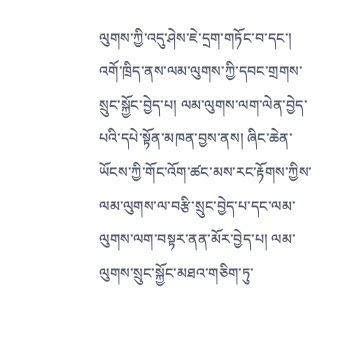ལུགས་ཀྱི་འདུ་ཤེས་ཇེ་དྲག་གཏོང་བ་དང་། འགོ་ཁྲིད་ནས་ལམ་ལུགས་ཀྱི་དབང་གྲགས་སྲུང་སྐྱོང་བྱེད་པ། ལམ་ལུགས་ལག་ལེན་བྱེད་པའི་དཔེ་སྟོན་མཁན་བྱས་ནས། ཞིང་ཆེན་ཡོངས་ཀྱི་གོང་འོག་ཚང་མས་རང་རྟོགས་ཀྱིས་ལམ་ལུགས་ལ་བརྩི་སྲུང་བྱེད་པ་དང་ལམ་ལུགས་ལག་བསྟར་ནན་མོར་བྱེད་པ། ལམ་ལུགས་སྲུང་སྐྱོང་མཐའ་གཅིག་ཏུ་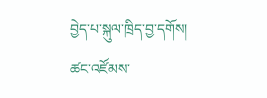བྱེད་པ་སྐུལ་ཁྲིད་བྱ་དགོས།
ཚང་འཛོམས་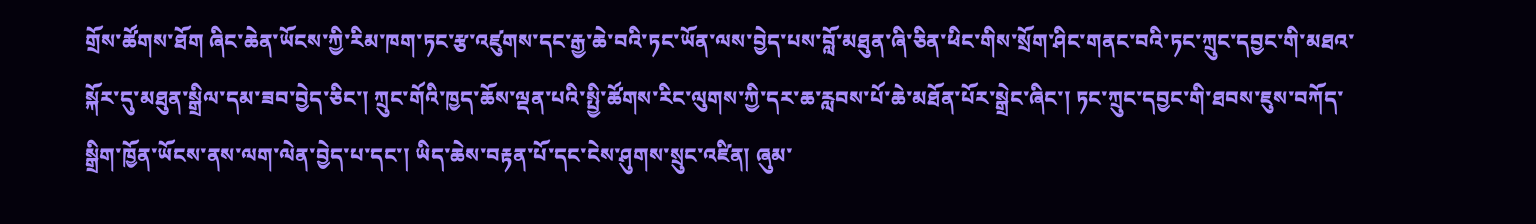གྲོས་ཚོགས་ཐོག ཞིང་ཆེན་ཡོངས་ཀྱི་རིམ་ཁག་ཏང་རྩ་འཛུགས་དང་རྒྱ་ཆེ་བའི་ཏང་ཡོན་ལས་བྱེད་པས་བློ་མཐུན་ཞི་ཅིན་ཕིང་གིས་སྲོག་ཤིང་གནང་བའི་ཏང་ཀྲུང་དབྱང་གི་མཐའ་སྐོར་དུ་མཐུན་སྒྲིལ་དམ་ཟབ་བྱེད་ཅིང་། ཀྲུང་གོའི་ཁྱད་ཆོས་ལྡན་པའི་སྤྱི་ཚོགས་རིང་ལུགས་ཀྱི་དར་ཆ་རླབས་པོ་ཆེ་མཐོན་པོར་སྒྲེང་ཞིང་། ཏང་ཀྲུང་དབྱང་གི་ཐབས་ཇུས་བཀོད་སྒྲིག་ཁྱོན་ཡོངས་ནས་ལག་ལེན་བྱེད་པ་དང་། ཡིད་ཆེས་བརྟན་པོ་དང་ངེས་ཤུགས་སྲུང་འཛིན། ཞུམ་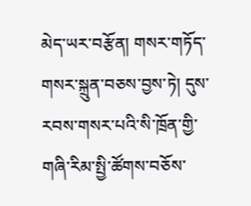མེད་ཡར་བརྩོན། གསར་གཏོད་གསར་སྐྲུན་བཅས་བྱས་ཏེ། དུས་རབས་གསར་པའི་སི་ཁྲོན་གྱི་གཞི་རིམ་སྤྱི་ཚོགས་བཅོས་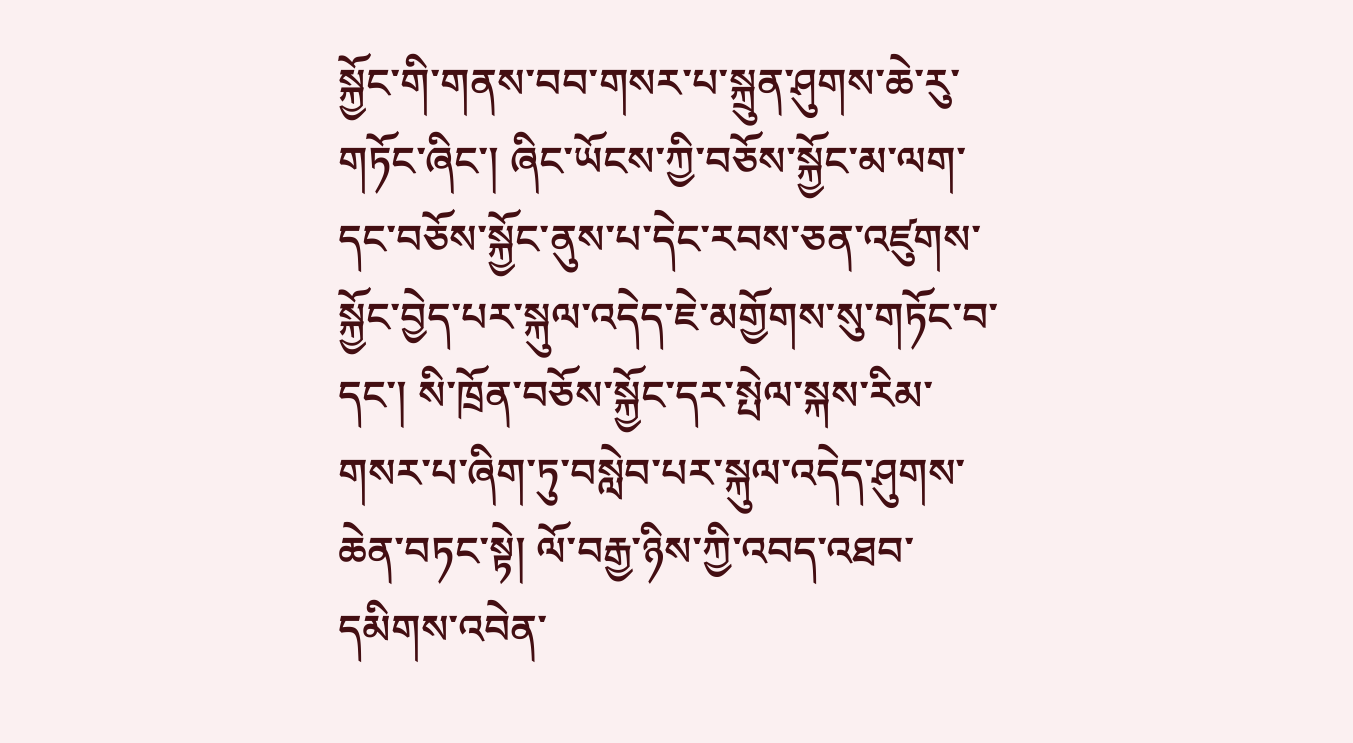སྐྱོང་གི་གནས་བབ་གསར་པ་སྐྲུན་ཤུགས་ཆེ་རུ་གཏོང་ཞིང་། ཞིང་ཡོངས་ཀྱི་བཅོས་སྐྱོང་མ་ལག་དང་བཅོས་སྐྱོང་ནུས་པ་དེང་རབས་ཅན་འཛུགས་སྐྱོང་བྱེད་པར་སྐུལ་འདེད་ཇེ་མགྱོགས་སུ་གཏོང་བ་དང་། སི་ཁྲོན་བཅོས་སྐྱོང་དར་སྤེལ་སྐས་རིམ་གསར་པ་ཞིག་ཏུ་བསླེབ་པར་སྐུལ་འདེད་ཤུགས་ཆེན་བཏང་སྟེ། ལོ་བརྒྱ་ཉིས་ཀྱི་འབད་འཐབ་དམིགས་འབེན་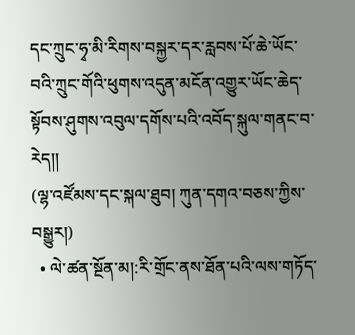དང་ཀྲུང་ཧྭ་མི་རིགས་བསྐྱར་དར་རླབས་པོ་ཆེ་ཡོང་བའི་ཀྲུང་གོའི་ཕུགས་འདུན་མངོན་འགྱུར་ཡོང་ཆེད་སྟོབས་ཤུགས་འབུལ་དགོས་པའི་འབོད་སྐུལ་གནང་བ་རེད།།
(ལྷ་འཛོམས་དང་སྐལ་ཐུབ། ཀུན་དགའ་བཅས་ཀྱིས་བསྒྱུར།)
  • ལེ་ཚན་སྔོན་མ།:རི་གྲོང་ནས་ཐོན་པའི་ལས་གཏོད་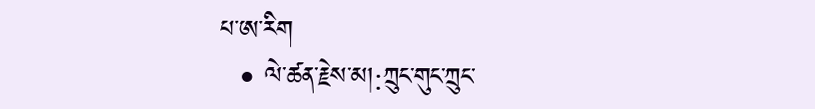པ་ཨ་རིག
  • ལེ་ཚན་རྗེས་མ།:ཀྲུང་གུང་ཀྲུང་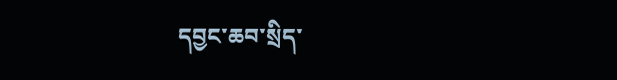དབྱང་ཆབ་སྲིད་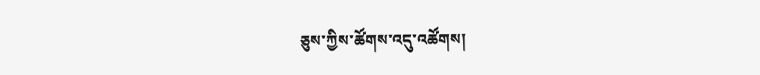ཅུས་ཀྱིས་ཚོགས་འདུ་འཚོགས།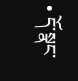• དོ་སྣང་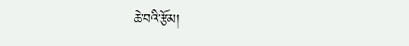ཆེ་བའི་རྩོམ།